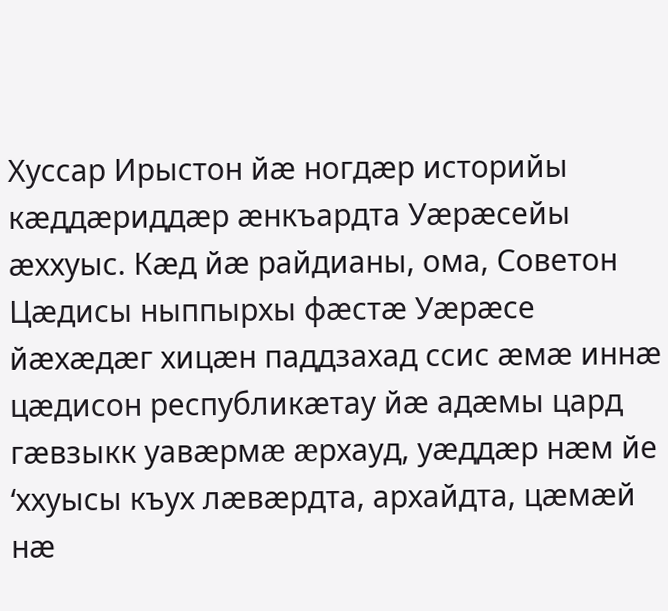Хуссар Ирыстон йæ ногдæр историйы кæддæриддæр æнкъардта Уæрæсейы æххуыс. Кæд йæ райдианы, ома, Советон Цæдисы ныппырхы фæстæ Уæрæсе йæхæдæг хицæн паддзахад ссис æмæ иннæ цæдисон республикæтау йæ адæмы цард гæвзыкк уавæрмæ æрхауд, уæддæр нæм йе ‘ххуысы къух лæвæрдта, архайдта, цæмæй нæ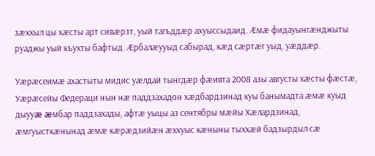зæххыл цы хæсты арт сивæрзт, уый тагъддæр ахуыссыдаид. Æмæ фидауынгæнджыты руаджы уый къухты бафтыд. Æрбалæууыд сабырад, кæд сæртæг уыд, уæддæр.

Уæрæсеимæ ахастыты мидис уæлдай тынгдæр фæивта 2008 азы августы хæсты фæстæ, Уæрæсейы Федераци нын нæ паддзахадон хæдбардзинад куы банымадта æмæ куыд дыууæ æмбар паддзахады, афтæ уыцы аз сентябры мæйы Хæлардзинад, æмгуысткæнынад æмæ кæрæдзийæн æххуыс кæныны тыххæй бадзырдыл сæ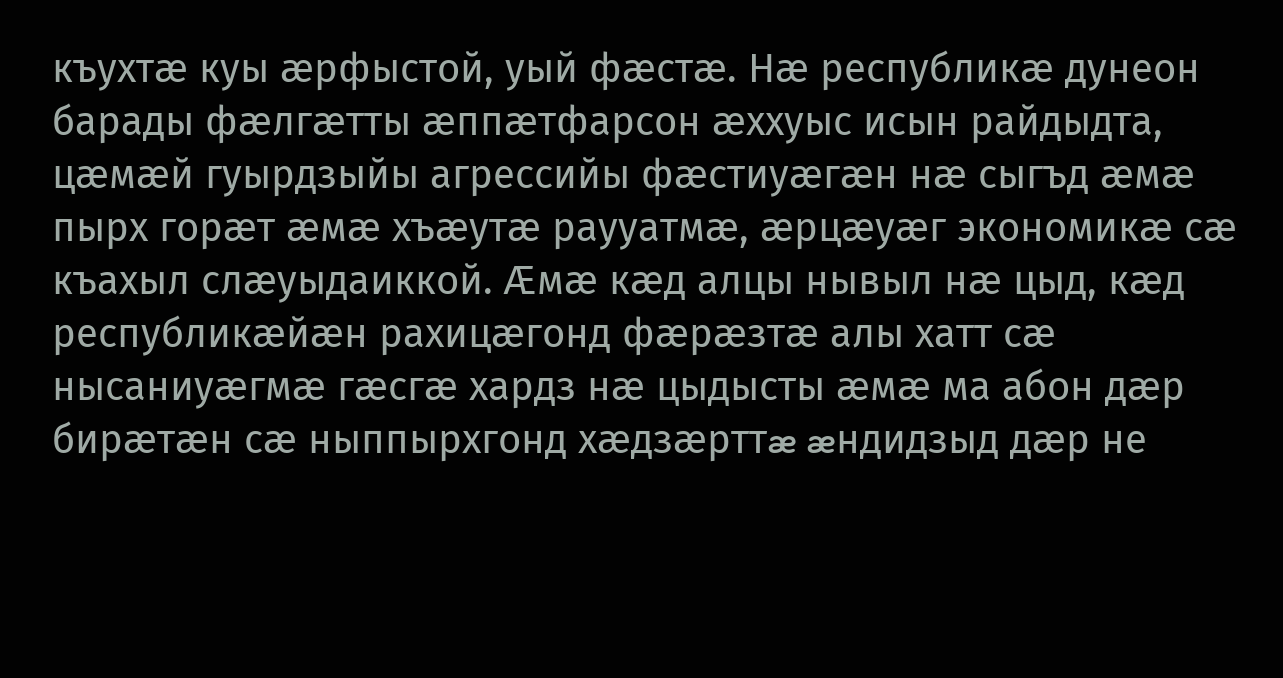къухтæ куы æрфыстой, уый фæстæ. Нæ республикæ дунеон барады фæлгæтты æппæтфарсон æххуыс исын райдыдта, цæмæй гуырдзыйы агрессийы фæстиуæгæн нæ сыгъд æмæ пырх горæт æмæ хъæутæ раууатмæ, æрцæуæг экономикæ сæ къахыл слæуыдаиккой. Æмæ кæд алцы нывыл нæ цыд, кæд республикæйæн рахицæгонд фæрæзтæ алы хатт сæ нысаниуæгмæ гæсгæ хардз нæ цыдысты æмæ ма абон дæр бирæтæн сæ ныппырхгонд хæдзæрттæ æндидзыд дæр не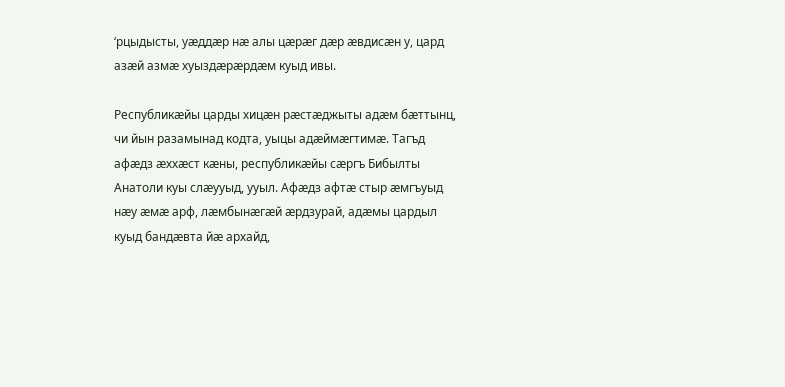‘рцыдысты, уæддæр нæ алы цæрæг дæр æвдисæн у, цард азæй азмæ хуыздæрæрдæм куыд ивы.

Республикæйы царды хицæн рæстæджыты адæм бæттынц, чи йын разамынад кодта, уыцы адæймæгтимæ. Тагъд афæдз æххæст кæны, республикæйы сæргъ Бибылты Анатоли куы слæууыд, ууыл. Афæдз афтæ стыр æмгъуыд нæу æмæ арф, лæмбынæгæй æрдзурай, адæмы цардыл куыд бандæвта йæ архайд,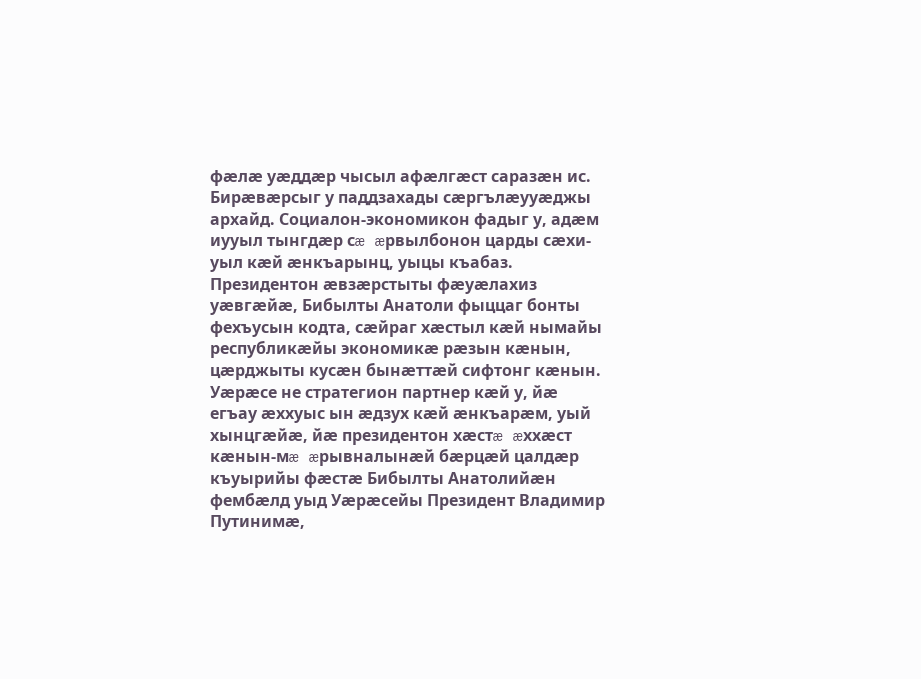фæлæ уæддæр чысыл афæлгæст саразæн ис. Бирæвæрсыг у паддзахады сæргълæууæджы архайд. Социалон-экономикон фадыг у, адæм иууыл тынгдæр сæ æрвылбонон царды сæхи-уыл кæй æнкъарынц, уыцы къабаз. Президентон æвзæрстыты фæуæлахиз уæвгæйæ, Бибылты Анатоли фыццаг бонты фехъусын кодта, сæйраг хæстыл кæй нымайы республикæйы экономикæ рæзын кæнын, цæрджыты кусæн бынæттæй сифтонг кæнын. Уæрæсе не стратегион партнер кæй у, йæ егъау æххуыс ын æдзух кæй æнкъарæм, уый хынцгæйæ, йæ президентон хæстæ æххæст кæнын-мæ æрывналынæй бæрцæй цалдæр къуырийы фæстæ Бибылты Анатолийæн фембæлд уыд Уæрæсейы Президент Владимир Путинимæ,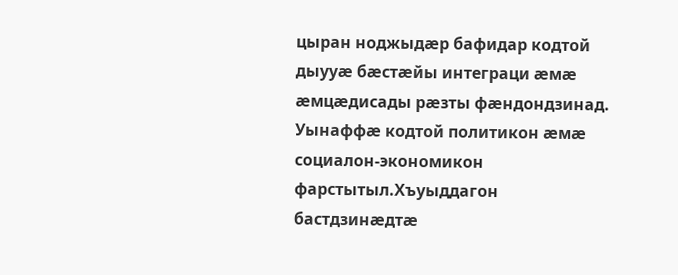цыран ноджыдæр бафидар кодтой дыууæ бæстæйы интеграци æмæ æмцæдисады рæзты фæндондзинад. Уынаффæ кодтой политикон æмæ социалон-экономикон фарстытыл.Хъуыддагон бастдзинæдтæ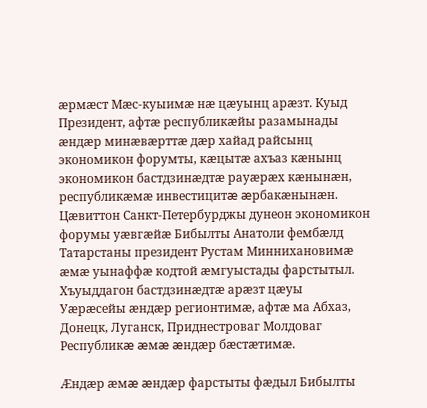æрмæст Мæс-куыимæ нæ цæуынц арæзт. Куыд Президент, афтæ республикæйы разамынады æндæр минæвæрттæ дæр хайад райсынц экономикон форумты, кæцытæ ахъаз кæнынц экономикон бастдзинæдтæ рауæрæх кæнынæн, республикæмæ инвестицитæ æрбакæнынæн. Цæвиттон Санкт-Петербурджы дунеон экономикон форумы уæвгæйæ Бибылты Анатоли фембæлд Татарстаны президент Рустам Миннихановимæ æмæ уынаффæ кодтой æмгуыстады фарстытыл. Хъуыддагон бастдзинæдтæ арæзт цæуы Уæрæсейы æндæр регионтимæ, афтæ ма Абхаз, Донецк, Луганск, Приднестроваг Молдоваг Республикæ æмæ æндæр бæстæтимæ.

Æндæр æмæ æндæр фарстыты фæдыл Бибылты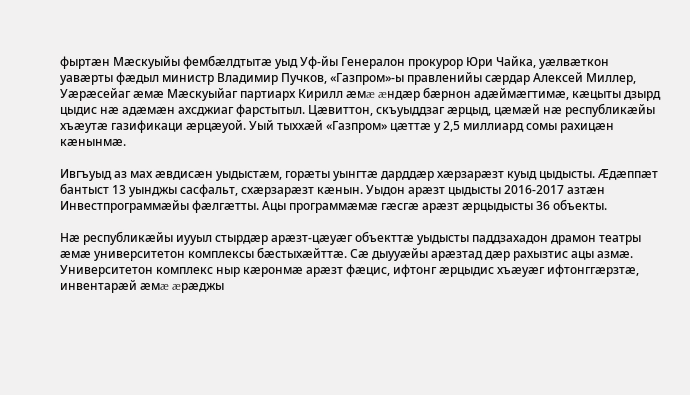фыртæн Мæскуыйы фембæлдтытæ уыд Уф-йы Генералон прокурор Юри Чайка, уæлвæткон уавæрты фæдыл министр Владимир Пучков, «Газпром»-ы правленийы сæрдар Алексей Миллер, Уæрæсейаг æмæ Мæскуыйаг партиарх Кирилл æмæ æндæр бæрнон адæймæгтимæ, кæцыты дзырд цыдис нæ адæмæн ахсджиаг фарстытыл. Цæвиттон, скъуыддзаг æрцыд, цæмæй нæ республикæйы хъæутæ газификаци æрцæуой. Уый тыххæй «Газпром» цæттæ у 2,5 миллиард сомы рахицæн кæнынмæ.

Ивгъуыд аз мах æвдисæн уыдыстæм, горæты уынгтæ дарддæр хæрзарæзт куыд цыдысты. Æдæппæт бантыст 13 уынджы сасфальт, схæрзарæзт кæнын. Уыдон арæзт цыдысты 2016-2017 азтæн Инвестпрограммæйы фæлгæтты. Ацы программæмæ гæсгæ арæзт æрцыдысты 36 объекты.

Нæ республикæйы иууыл стырдæр арæзт-цæуæг объекттæ уыдысты паддзахадон драмон театры æмæ университетон комплексы бæстыхæйттæ. Сæ дыууæйы арæзтад дæр рахызтис ацы азмæ. Университетон комплекс ныр кæронмæ арæзт фæцис, ифтонг æрцыдис хъæуæг ифтонггæрзтæ, инвентарæй æмæ æрæджы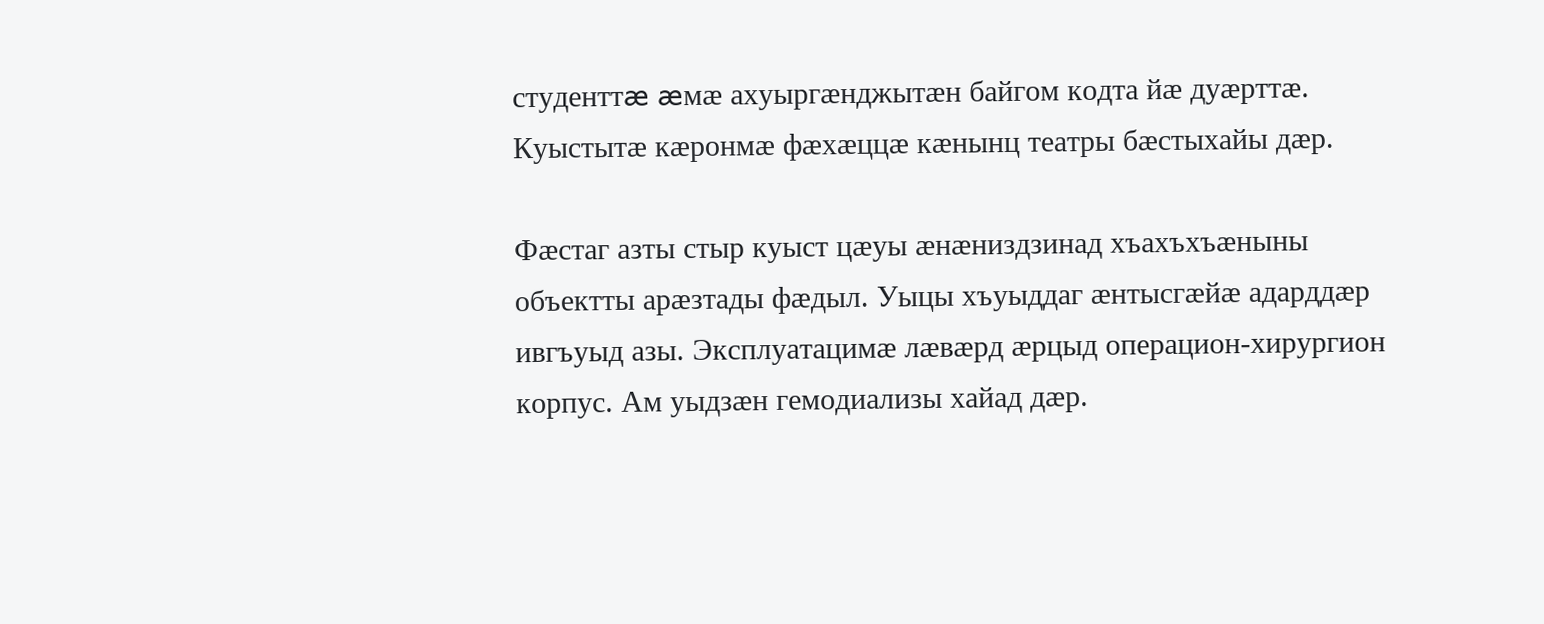студенттæ æмæ ахуыргæнджытæн байгом кодта йæ дуæрттæ. Куыстытæ кæронмæ фæхæццæ кæнынц театры бæстыхайы дæр.

Фæстаг азты стыр куыст цæуы æнæниздзинад хъахъхъæныны объектты арæзтады фæдыл. Уыцы хъуыддаг æнтысгæйæ адарддæр ивгъуыд азы. Эксплуатацимæ лæвæрд æрцыд операцион-хирургион корпус. Ам уыдзæн гемодиализы хайад дæр.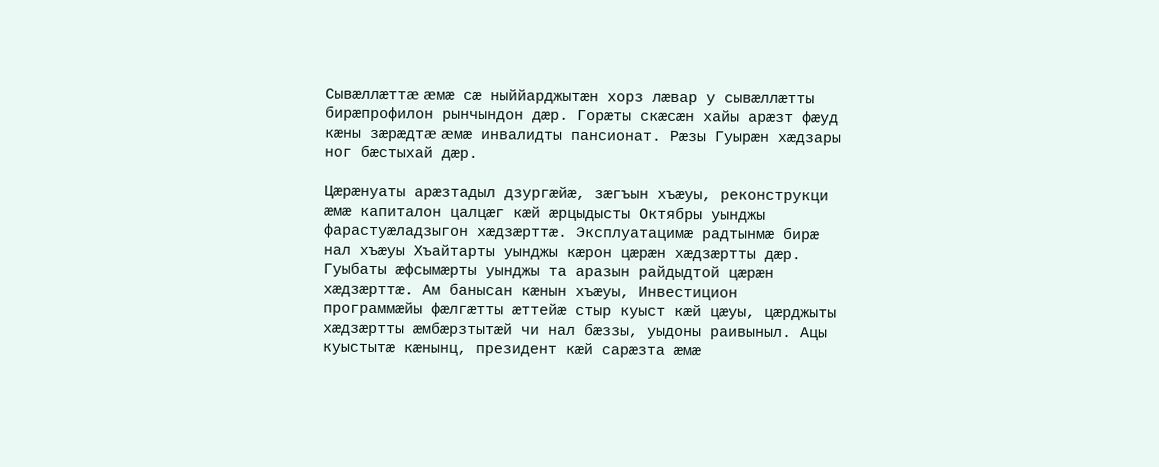Сывæллæттæ æмæ сæ ныййарджытæн хорз лæвар у сывæллæтты бирæпрофилон рынчындон дæр. Горæты скæсæн хайы арæзт фæуд кæны зæрæдтæ æмæ инвалидты пансионат. Рæзы Гуырæн хæдзары ног бæстыхай дæр.

Цæрæнуаты арæзтадыл дзургæйæ, зæгъын хъæуы, реконструкци æмæ капиталон цалцæг кæй æрцыдысты Октябры уынджы фарастуæладзыгон хæдзæрттæ. Эксплуатацимæ радтынмæ бирæ нал хъæуы Хъайтарты уынджы кæрон цæрæн хæдзæртты дæр. Гуыбаты æфсымæрты уынджы та аразын райдыдтой цæрæн хæдзæрттæ. Ам банысан кæнын хъæуы, Инвестицион программæйы фæлгæтты æттейæ стыр куыст кæй цæуы, цæрджыты хæдзæртты æмбæрзтытæй чи нал бæззы, уыдоны раивыныл. Ацы куыстытæ кæнынц, президент кæй сарæзта æмæ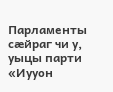Парламенты сæйраг чи у, уыцы парти «Иууон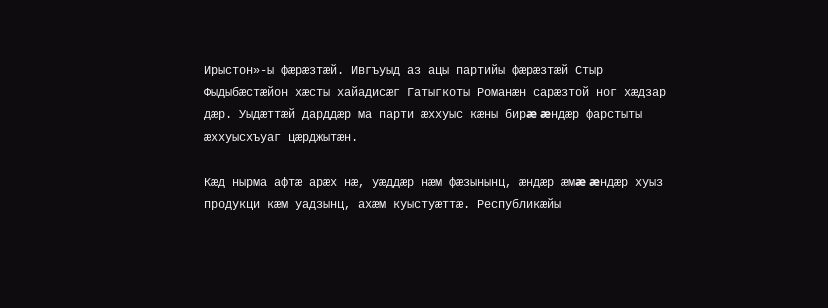Ирыстон»-ы фæрæзтæй. Ивгъуыд аз ацы партийы фæрæзтæй Стыр Фыдыбæстæйон хæсты хайадисæг Гатыгкоты Романæн сарæзтой ног хæдзар дæр. Уыдæттæй дарддæр ма парти æххуыс кæны бирæ æндæр фарстыты æххуысхъуаг цæрджытæн.

Кæд нырма афтæ арæх нæ, уæддæр нæм фæзынынц, æндæр æмæ æндæр хуыз продукци кæм уадзынц, ахæм куыстуæттæ. Республикæйы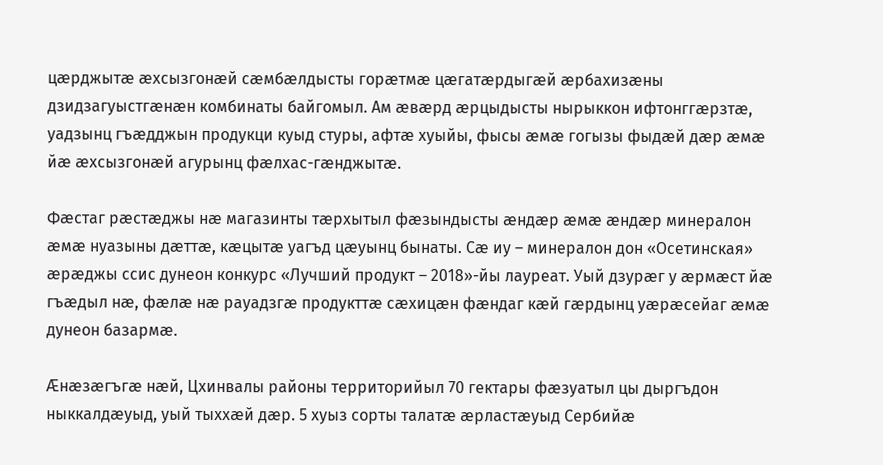цæрджытæ æхсызгонæй сæмбæлдысты горæтмæ цæгатæрдыгæй æрбахизæны дзидзагуыстгæнæн комбинаты байгомыл. Ам æвæрд æрцыдысты нырыккон ифтонггæрзтæ, уадзынц гъæдджын продукци куыд стуры, афтæ хуыйы, фысы æмæ гогызы фыдæй дæр æмæ йæ æхсызгонæй агурынц фæлхас-гæнджытæ.

Фæстаг рæстæджы нæ магазинты тæрхытыл фæзындысты æндæр æмæ æндæр минералон æмæ нуазыны дæттæ, кæцытæ уагъд цæуынц бынаты. Сæ иу – минералон дон «Осетинская» æрæджы ссис дунеон конкурс «Лучший продукт – 2018»-йы лауреат. Уый дзурæг у æрмæст йæ гъæдыл нæ, фæлæ нæ рауадзгæ продукттæ сæхицæн фæндаг кæй гæрдынц уæрæсейаг æмæ дунеон базармæ.

Æнæзæгъгæ нæй, Цхинвалы районы территорийыл 70 гектары фæзуатыл цы дыргъдон ныккалдæуыд, уый тыххæй дæр. 5 хуыз сорты талатæ æрластæуыд Сербийæ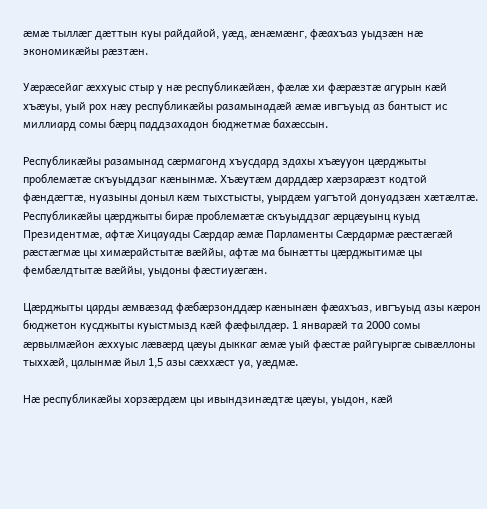æмæ тыллæг дæттын куы райдайой, уæд, æнæмæнг, фæахъаз уыдзæн нæ экономикæйы рæзтæн.

Уæрæсейаг æххуыс стыр у нæ республикæйæн, фæлæ хи фæрæзтæ агурын кæй хъæуы, уый рох нæу республикæйы разамынадæй æмæ ивгъуыд аз бантыст ис миллиард сомы бæрц паддзахадон бюджетмæ бахæссын.

Республикæйы разамынад сæрмагонд хъусдард здахы хъæууон цæрджыты проблемæтæ скъуыддзаг кæнынмæ. Хъæутæм дарддæр хæрзарæзт кодтой фæндæгтæ, нуазыны доныл кæм тыхстысты, уырдæм уагътой донуадзæн хæтæлтæ. Республикæйы цæрджыты бирæ проблемæтæ скъуыддзаг æрцæуынц куыд Президентмæ, афтæ Хицауады Сæрдар æмæ Парламенты Сæрдармæ рæстæгæй рæстæгмæ цы химæрайстытæ вæййы, афтæ ма бынæтты цæрджытимæ цы фембæлдтытæ вæййы, уыдоны фæстиуæгæн.

Цæрджыты царды æмвæзад фæбæрзонддæр кæнынæн фæахъаз, ивгъуыд азы кæрон бюджетон кусджыты куыстмызд кæй фæфылдæр. 1 январæй та 2000 сомы æрвылмæйон æххуыс лæвæрд цæуы дыккаг æмæ уый фæстæ райгуыргæ сывæллоны тыххæй, цалынмæ йыл 1,5 азы сæххæст уа, уæдмæ.

Нæ республикæйы хорзæрдæм цы ивындзинæдтæ цæуы, уыдон, кæй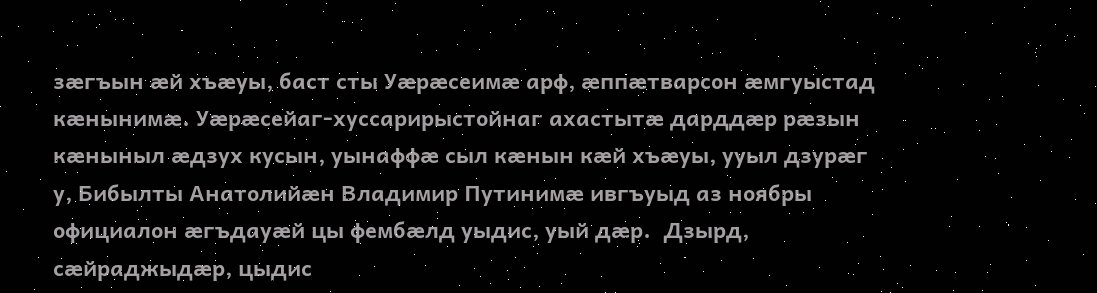зæгъын æй хъæуы, баст сты Уæрæсеимæ арф, æппæтварсон æмгуыстад кæнынимæ. Уæрæсейаг-хуссарирыстойнаг ахастытæ дарддæр рæзын кæныныл æдзух кусын, уынаффæ сыл кæнын кæй хъæуы, ууыл дзурæг у, Бибылты Анатолийæн Владимир Путинимæ ивгъуыд аз ноябры официалон æгъдауæй цы фембæлд уыдис, уый дæр.  Дзырд, сæйраджыдæр, цыдис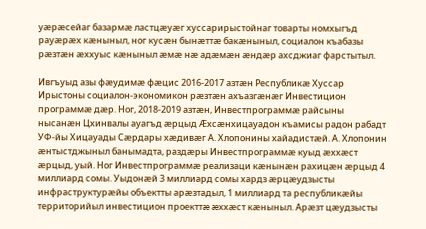уæрæсейаг базармæ ластцæуæг хуссарирыстойнаг товарты номхыгъд рауæрæх кæныныл, ног кусæн бынæттæ бакæныныл, социалон къабазы рæзтæн æххуыс кæныныл æмæ нæ адæмæн æндæр ахсджиаг фарстытыл.

Ивгъуыд азы фæудимæ фæцис 2016-2017 азтæн Республикæ Хуссар Ирыстоны социалон-экономикон рæзтæн ахъазгæнæг Инвестицион программæ дæр. Ног, 2018-2019 азтæн, Инвестпрограммæ райсыны нысанæн Цхинвалы ауагъд æрцыд Æхсæнхицауадон къамисы радон рабадт УФ-йы Хицауады Сæрдары хæдивæг А. Хлопонины хайадистæй. А. Хлопонин æнтыстджыныл банымадта, раздæры Инвестпрограммæ куыд æххæст æрцыд, уый. Ног Инвестпрограммæ реализаци кæнынæн рахицæн æрцыд 4 миллиард сомы. Уыдонæй 3 миллиард сомы хардз æрцæудзысты инфраструктурæйы объектты арæзтадыл, 1 миллиард та республикæйы территорийыл инвестицион проекттæ æххæст кæныныл. Арæзт цæудзысты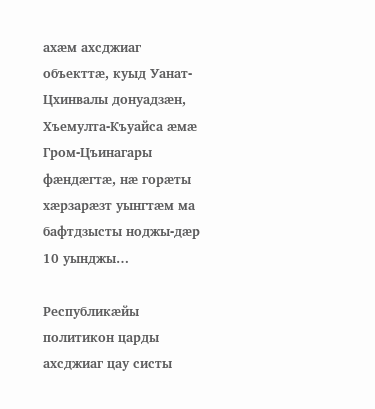ахæм ахсджиаг объекттæ, куыд Уанат-Цхинвалы донуадзæн, Хъемулта-Къуайса æмæ Гром-Цъинагары фæндæгтæ, нæ горæты хæрзарæзт уынгтæм ма бафтдзысты ноджы-дæр 10 уынджы…

Республикæйы политикон царды ахсджиаг цау систы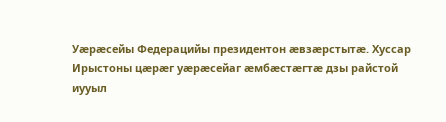Уæрæсейы Федерацийы президентон æвзæрстытæ. Хуссар Ирыстоны цæрæг уæрæсейаг æмбæстæгтæ дзы райстой иууыл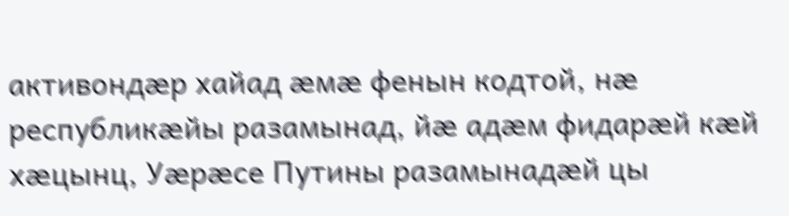активондæр хайад æмæ фенын кодтой, нæ республикæйы разамынад, йæ адæм фидарæй кæй хæцынц, Уæрæсе Путины разамынадæй цы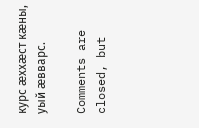курс æххæст кæны, уый æвварс.

Comments are closed, but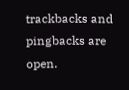trackbacks and pingbacks are open.